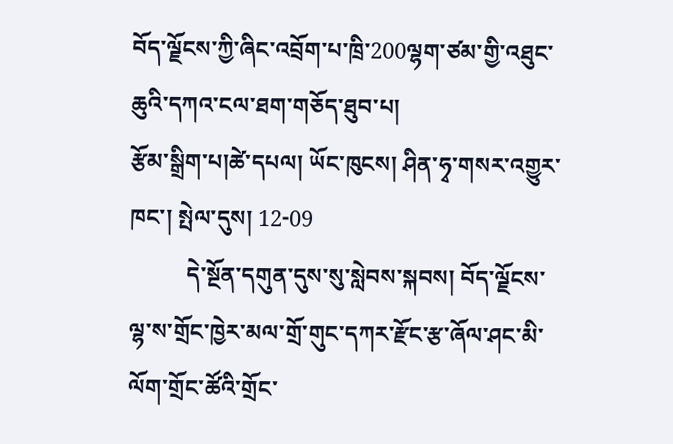བོད་ལྗོངས་ཀྱི་ཞིང་འབྲོག་པ་ཁྲི་200ལྷག་ཙམ་གྱི་འཐུང་ཆུའི་དཀའ་ངལ་ཐག་གཅོད་ཐུབ་པ།
རྩོམ་སྒྲིག་པ།ཚེ་དཔལ། ཡོང་ཁུངས། ཤིན་ཧྭ་གསར་འགྱུར་ཁང་། སྤེལ་དུས། 12-09
          དེ་སྔོན་དགུན་དུས་སུ་སླེབས་སྐབས། བོད་ལྗོངས་ལྷ་ས་གྲོང་ཁྱེར་མལ་གྲོ་གུང་དཀར་རྫོང་རྩ་ཞོལ་ཤང་མི་ལོག་གྲོང་ཚོའི་གྲོང་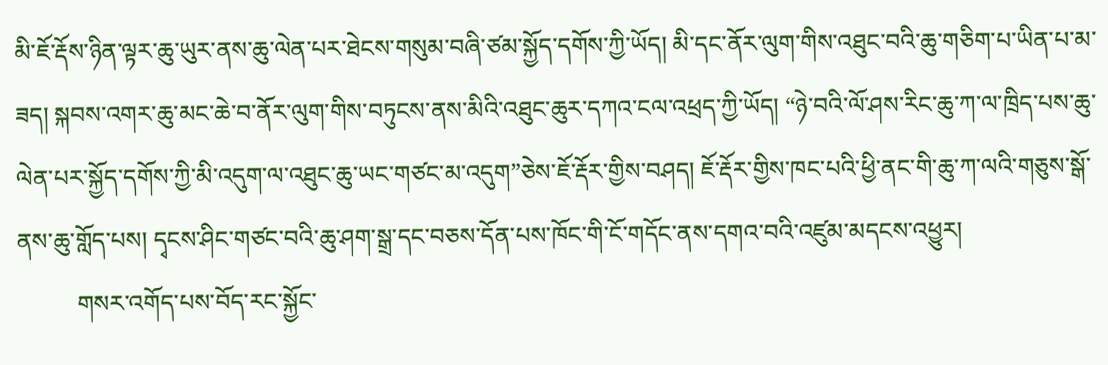མི་ཇོ་རྡོས་ཉིན་ལྟར་ཆུ་ཡུར་ནས་ཆུ་ལེན་པར་ཐེངས་གསུམ་བཞི་ཙམ་སྐྱོད་དགོས་ཀྱི་ཡོད། མི་དང་ནོར་ལུག་གིས་འཐུང་བའི་ཆུ་གཅིག་པ་ཡིན་པ་མ་ཟད། སྐབས་འགར་ཆུ་མང་ཆེ་བ་ནོར་ལུག་གིས་བཏུངས་ནས་མིའི་འཐུང་ཆུར་དཀའ་ངལ་འཕྲད་ཀྱི་ཡོད། “ཉེ་བའི་ལོ་ཤས་རིང་ཆུ་ཀ་ལ་ཁྲིད་པས་ཆུ་ལེན་པར་སྐྱོད་དགོས་ཀྱི་མི་འདུག་ལ་འཐུང་ཆུ་ཡང་གཙང་མ་འདུག”ཅེས་ཇོ་རྡོར་གྱིས་བཤད། ཇོ་རྡོར་གྱིས་ཁང་པའི་ཕྱི་ནང་གི་ཆུ་ཀ་ལའི་གཅུས་སྒོ་ནས་ཆུ་གློད་པས། དྭངས་ཤིང་གཙང་བའི་ཆུ་ཤག་སྒྲ་དང་བཅས་དོན་པས་ཁོང་གི་ངོ་གདོང་ནས་དགའ་བའི་འཛུམ་མདངས་འཕྱུར།
          གསར་འགོད་པས་བོད་རང་སྐྱོང་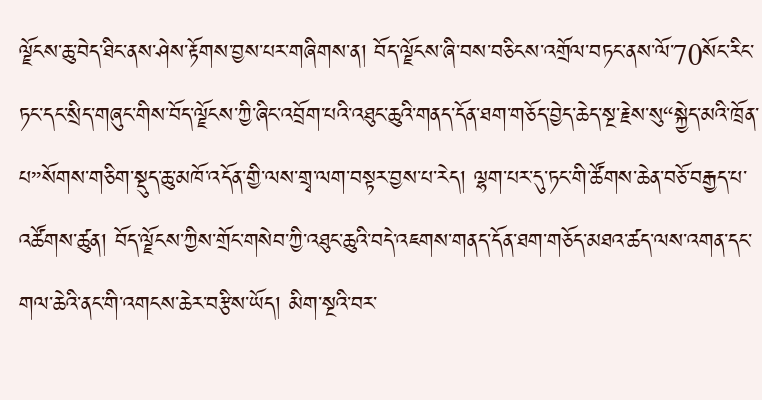ལྗོངས་ཆུ་བེད་ཐིང་ནས་ཤེས་རྟོགས་བྱས་པར་གཞིགས་ན། བོད་ལྗོངས་ཞི་བས་བཅིངས་འགྲོལ་བཏང་ནས་ལོ་70སོང་རིང་ཏང་དང་སྲིད་གཞུང་གིས་བོད་ལྗོངས་ཀྱི་ཞིང་འབྲོག་པའི་འཐུང་ཆུའི་གནད་དོན་ཐག་གཅོད་བྱེད་ཆེད་སྔ་རྗེས་སུ“སྐྱེད་མའི་ཁྲོན་པ”སོགས་གཅིག་སྡུད་ཆུ་མཁོ་འདོན་གྱི་ལས་གྲྭ་ལག་བསྟར་བྱས་པ་རེད། ལྷག་པར་དུ་ཏང་གི་ཚོགས་ཆེན་བཅོ་བརྒྱད་པ་འཚོགས་ཚུན། བོད་ལྗོངས་ཀྱིས་གྲོང་གསེབ་ཀྱི་འཐུང་ཆུའི་བདེ་འཇགས་གནད་དོན་ཐག་གཅོད་མཐའ་ཚད་ལས་འགན་དང་གལ་ཆེའི་ནང་གི་འགངས་ཆེར་བརྩིས་ཡོད། མིག་སྔའི་བར་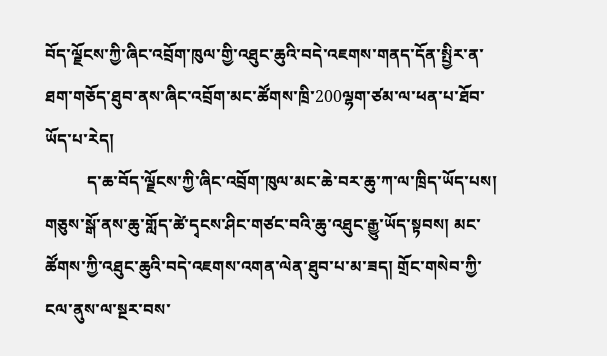བོད་ལྗོངས་ཀྱི་ཞིང་འབྲོག་ཁུལ་གྱི་འཐུང་ཆུའི་བདེ་འཇགས་གནད་དོན་སྤྱིར་ན་ཐག་གཅོད་ཐུབ་ནས་ཞིང་འབྲོག་མང་ཚོགས་ཁྲི་200ལྷག་ཙམ་ལ་ཕན་པ་ཐོབ་ཡོད་པ་རེད།
          ད་ཆ་བོད་ལྗོངས་ཀྱི་ཞིང་འབྲོག་ཁུལ་མང་ཆེ་བར་ཆུ་ཀ་ལ་ཁྲིད་ཡོད་པས། གཅུས་སྒོ་ནས་ཆུ་གློད་ཚེ་དྭངས་ཤིང་གཙང་བའི་ཆུ་འཐུང་རྒྱུ་ཡོད་སྟབས། མང་ཚོགས་ཀྱི་འཐུང་ཆུའི་བདེ་འཇགས་འགན་ལེན་ཐུབ་པ་མ་ཟད། གྲོང་གསེབ་ཀྱི་ངལ་ནུས་ལ་སྔར་བས་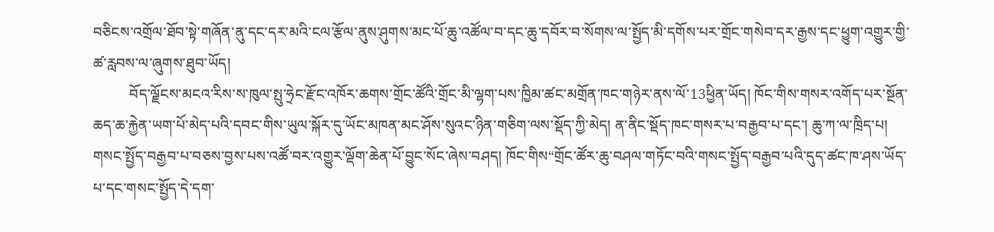བཅིངས་འགྲོལ་ཐོབ་སྟེ་གཞོན་ནུ་དང་དར་མའི་ངལ་རྩོལ་ནུས་ཤུགས་མང་པོ་ཆུ་འཚོལ་བ་དང་ཆུ་དབོར་བ་སོགས་ལ་སྤྱོད་མི་དགོས་པར་གྲོང་གསེབ་དར་རྒྱས་དང་ཕྱུག་འགྱུར་གྱི་ཚ་རླབས་ལ་ཞུགས་ཐུབ་ཡོད།
          བོད་ལྗོངས་མངའ་རིས་ས་ཁུལ་སྤུ་ཧྲེང་རྫོང་འཁོར་ཆགས་གྲོང་ཚོའི་གྲོང་མི་ལྷག་པས་ཁྱིམ་ཚང་མགྲོན་ཁང་གཉེར་ནས་ལོ་13ཕྱིན་ཡོད། ཁོང་གིས་གསར་འགོད་པར་སྔོན་ཆད་ཆ་རྐྱེན་ཡག་པོ་མེད་པའི་དབང་གིས་ཡུལ་སྐོར་དུ་ཡོང་མཁན་མང་ཤོས་སུའང་ཉིན་གཅིག་ལས་སྡོད་ཀྱི་མེད། ན་ནིང་སྡོད་ཁང་གསར་པ་བརྒྱབ་པ་དང་། ཆུ་ཀ་ལ་ཁྲིད་པ། གསང་སྤྱོད་བརྒྱབ་པ་བཅས་བྱས་པས་འཚོ་བར་འགྱུར་ལྡོག་ཆེན་པོ་བྱུང་སོང་ཞེས་བཤད། ཁོང་གིས“གྲོང་ཚོར་ཆུ་བཤལ་གཏོང་བའི་གསང་སྤྱོད་བརྒྱབ་པའི་དུད་ཚང་ཁ་ཤས་ཡོད་པ་དང་གསང་སྤྱོད་དེ་དག་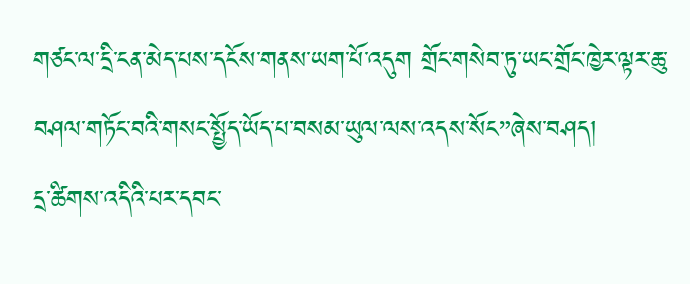གཙང་ལ་དྲི་ངན་མེད་པས་དངོས་གནས་ཡག་པོ་འདུག གྲོང་གསེབ་ཏུ་ཡང་གྲོང་ཁྱེར་ལྟར་ཆུ་བཤལ་གཏོང་བའི་གསང་སྤྱོད་ཡོད་པ་བསམ་ཡུལ་ལས་འདས་སོང”ཞེས་བཤད།
དྲ་ཚིགས་འདིའི་པར་དབང་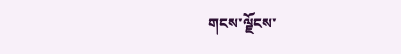གངས་ལྗོངས་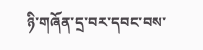ཉི་གཞོན་དྲ་བར་དབང་བས་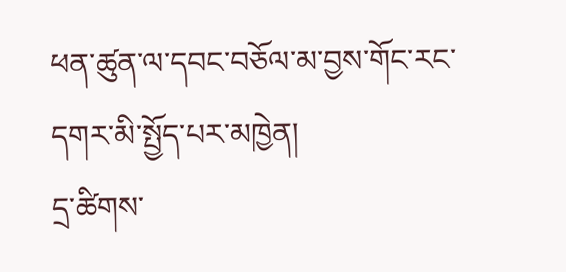ཕན་ཚུན་ལ་དབང་བཅོལ་མ་བྱས་གོང་རང་དགར་མི་སྤྱོད་པར་མཁྱེན།
དྲ་ཚིགས་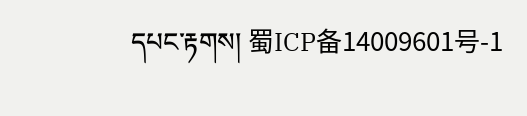དཔང་རྟགས། 蜀ICP备14009601号-1